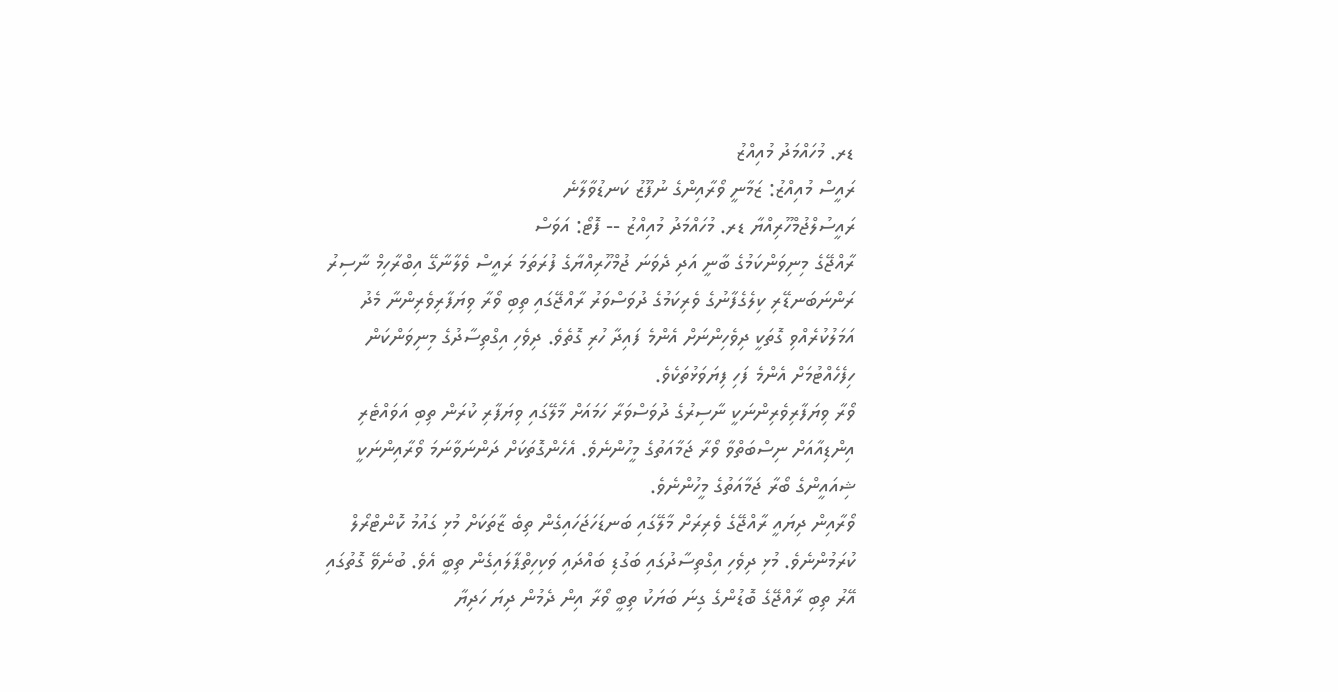ޑރ. މުހައްމަދު މުއިއްޒު
ރައީސް މުއިއްޒު: ޒަމާނީ ވޯރާއިންގެ ނުފޫޒު ކަނޑުވާލާނެ
ރައީސުލްޖުމްހޫރިއްޔާ ޑރ. މުހައްމަދު މުއިއްޒު -- ފޮޓޯ: އަވަސް
ރާއްޖޭގެ މިނިވަންކަމުގެ ބާނީ އަދި ދެވަނަ ޖުމްހޫރިއްޔާގެ ފުރަތަމަ ރައީސް ވެލާނާގޭ އިބްރާހިމް ނާސިރު ރަންނަބަނޑޭރި ކިލެގެފާނުގެ ވެރިކަމުގެ ދުވަސްވަރު ރާއްޖޭގައި ތިބި ވޯރާ ވިޔަފާރިވެރިންނާ މެދު އަމަލުކުރެއްވި ގޮތަކީ ދިވެހިންނަށް އެންމެ ފައިދާ ހުރި ގޮތެވެ. ދިވެހި އިގްތިސާދުގެ މިނިވަންކަން ހިފެހެއްޓުމަށް އެންމެ ފަހި ފިޔަވަޅުތަކެވެ.
ވޯރާ ވިޔަފާރިވެރިންނަކީ ނާސިރުގެ ދުވަސްވަރާ ހަމައަށް މާލޭގައި ވިޔަފާރި ކުރަން ތިބި އަވައްޓެރި އިންޑިއާއަށް ނިސްބަތްވާ ވޯރާ ޖަމާއަތުގެ މީހުންނެވެ. އެހެންގޮތަކަށް ދަންނަވާނަމަ ވޯރާއިންނަކީ ޝިއައީންގެ ބޯރާ ޖަމާއަތުގެ މީހުންނެވެ.
ވޯރާއިން ދިޔައީ ރާއްޖޭގެ ވެރިރަށް މާލޭގައި ބަނޑަހަޖަހައިގެން ތިބެ ޒާތަކަށް މުޅި ގައުމު ކޮންޓްރޯލް ކުރަމުންނެވެ. މުޅި ދިވެހި އިގްތިސާދުގައި ބަގުޑި ބައްދައި ވަކިހިތްޕާލައިގެން ތިބީ އެވެ. ބުނެވޭ ގޮތުގައި އޭރު ތިބި ރާއްޖޭގެ ބޮޑުންގެ ގިނަ ބަޔަކު ތިބީ ވޯރާ އިން ދެމުން ދިޔަ ހަދިޔާ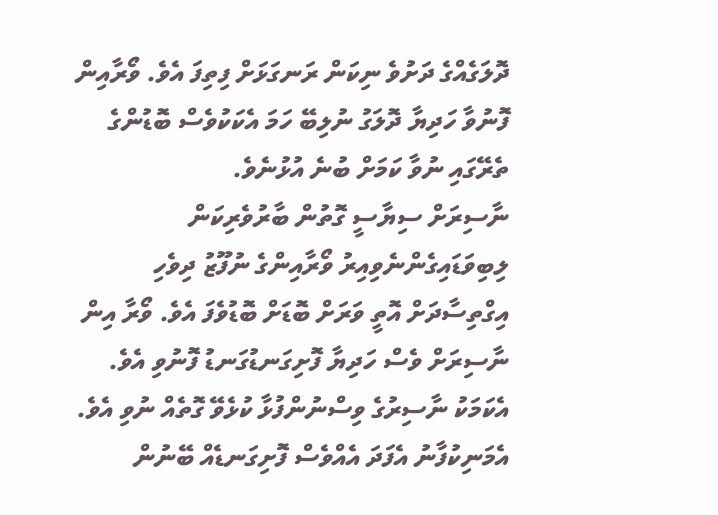ދޮލަގެއްގެ ދަށުވެ ނިކަން ރަނގަޅަށް ފިތިފަ އެވެ. ވޯރާއިން ފޮނުވާ ހަދިޔާ ދޮލަގު ނުލިބޭ ހަމަ އެކަކުވެސް ބޮޑުންގެ ތެރޭގައި ނުވާ ކަމަށް ބުނެ އުޅުނެވެ.
ނާސިރަށް ސިޔާސީ ގޮތުން ބާރުވެރިކަން ލިބިވަޑައިގެންނެވިއިރު ވޯރާއިންގެ ނުފޫޒު ދިވެހި އިގްތިސާދަށް އޮތީ ވަރަށް ބޮޑަށް ބޮޑުވެފަ އެވެ. ވޯރާ އިން ނާސިރަށް ވެސް ހަދިޔާ ފޮށިގަނޑުގަނޑު ފޮނުވި އެވެ. އެކަމަކު ނާސިރުގެ ވިސްނުންފުޅާ ކުޅެވޭ ގޮތެއް ނުވި އެވެ. އެމަނިކުފާނު އެފަދަ އެއްވެސް ފޮށިގަނޑެއް ބޭނުން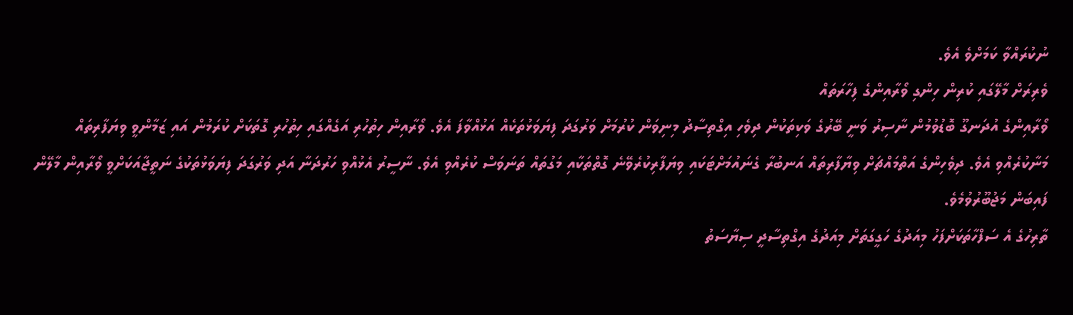ނުކުރައްވާ ކަމަށްވެ އެވެ.
ވެރިރަށް މާލޭގައި ކުރިން ހިންގި ވޯރާއިންގެ ފިހާރަތައް
ވޯރާއިންގެ އުދަނގޫ ބޮޑުވުމުން ނާސިރު ވަނީ ބޭރުގެ ވަކިތަކުން ދިވެހި އިގްތިސާދު މިނިވަން ކުރުމަށް ވަރުގަދަ ފިޔަވަޅުތަކެއް އަޅުއްވާފަ އެވެ. ވޯރާއިން ހިތުހުރި އަގެއްގައި ހިތުހުރި ގޮތަކަށް ކުރަމުން އައި ޒަމާންވީ ވިޔަފާރިތައް މަނާކުރެއްވި އެވެ. ދިވެހިންގެ އަތްމައްޗަށް ވިޔާފާރިތައް އަނބުރާ ގެނައުމަށްޓަކައި ވިޔަފާރިކުރެވޭނެ ގޮތްތަކާއި މަގުތައް ތަނަވަސް ކުރެއްވި އެވެ. ނާސީރު އެޅުއްވި ހަރުދަނާ އަދި ވަރުގަދަ ފިޔަވަޅުތަކުގެ ނަތީޖާއަކަށްވީ ވޯރާއިން މާލޭން ފައިބަން މަޖުބޫރުވުމެވެ.
ތާރިހުގެ އެ ސަފްހާތަކަށްފަހު މިއަދުގެ ހަގީގަތަށް މިއަދުގެ އިގްތިސާދީ ސިޔާސަތު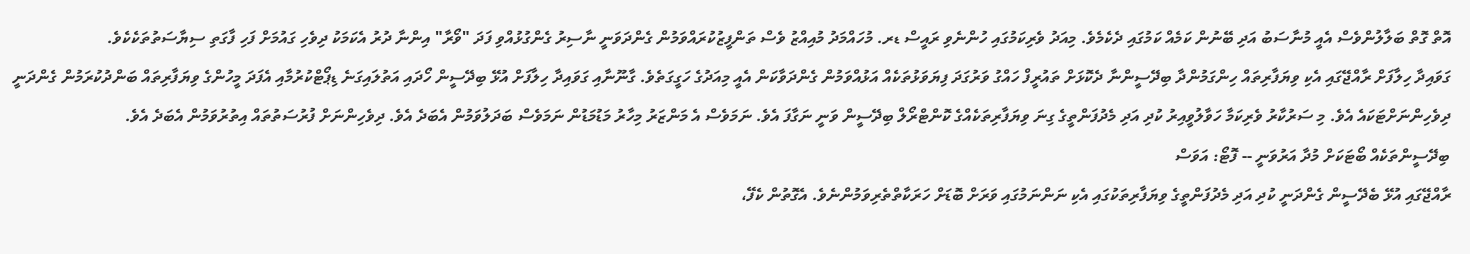އޮތް ގޮތް ބަލާލުންވެސް އެއީ މުނާސަބު އަދި ބޭނުން ކަމެއް ކަމުގައި ދެކެމެވެ. މިއަދު ވެރިކަމުގައި ހުންނެވި ރައީސް ޑރ. މުހައްމަދު މުއިއްޒު ވެސް ތަންފީޒުކުރައްވަމުން ގެންދަވަނީ ނާސިރު ގެންގުޅުއްވި ފަދަ "ވޯރާ" އިންނާ ދުރު އެކަމަކު ދިވެހި ގައުމަށް ފަހި ފާގަތި ސިޔާސަތުތަކެކެވެ.
ގަވައިދާ ހިލާފަށް ރާއްޖޭގައި އެކި ވިޔަފާރިތައް ހިންގަމުންދާ ބިދޭސީންނާ ދެކޮޅަށް ތައުރީފް ހައްގު ވަރުގަދަ ފިޔަވަޅުތަކެއް އަޅުއްވަމުން ގެންދަވާކަން އެއީ މިއަދުގެ ހަގީގަތެވެ. ގާނޫނާއި ގަވައިދާ ހިލާފަށް އުޅޭ ބިދޭސީން ހޯދައި އަތުލައިގަނެ ޑިޕޯޓްކުރުމާއި އެފަދަ މީހުންގެ ވިޔަފާރިތައް ބަންދުކުރަމުން ގެންދަނީ ދިވެހިންނަށްޓަކައެ އެވެ. މި ސަރުކާރު ވެރިކަމާ ހަވާލުވީއިރު ކުދި އަދި މެދުފަންތީގެ ގިނަ ވިޔަފާރިތަކެއްގެ ކޮންޓްރޯލް ބިދޭސީން ވަނީ ނަގާފަ އެވެ. ނަމަވެސް އެ މަންޒަރު މިހާރު މަޑުމަޑުން ނަމަވެސް ބަދަލުވަމުން އެބަދެ އެވެ. ދިވެހިންނަށް ފުރުސަތުތައް އިތުރުވަމުން އެބަދެ އެވެ.
ބިދޭސީންތަކެއް ބޯޓަކަށް މުދާ އަރުވަނީ -- ފޮޓޯ: އަވަސް
ރާއްޖޭގައި އުޅޭ ބެދޭސީން ގެންދަނީ ކުދި އަދި މެދުފަންތީގެ ވިޔަފާރިތަކުގައި އެކި ނަންނަމުގައި ވަރަށް ބޮޑަށް ހަރަކާތްތެރިވަމުންނެވެ. އެގޮތުން ކެފޭ،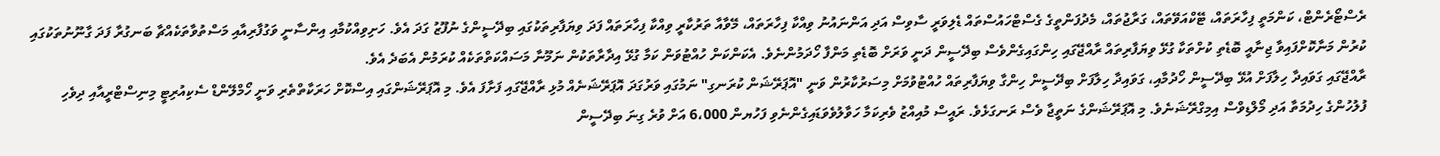ރެސްޓޯރެންޓް، ކަންމަތީ ފިހާރަތައް، ޓޭކްއަވޭތައް، ގަރާޖުތައް، މެދުފަންތީގެ ގެސްޓްހައުސްތައް ޑެލިވަރީ ސާވިސް އަދި އަންނައުނު ވިއްކާ ފިހާރަތައް، މޭވާއާ ތަރުކާރީ ވިއްކާ ފިހާރަތައް ފަދަ ވިޔަފާރިތަކުގައި ބިދޭސީންގެ ނުފޫޒު ގަދަ އެވެ. ހަށިވިއްކުމާއި އިންސާނީ ވަގުފާރިއާއި މަސްތުވާތަކެއްޗާ ބަނގުރާ ފަދަ ގާނޫނުތަކުގައި ކުރުން މަނާކޮށްފައިވާ ޖިނާއީ ބޮޑެތި ކުށްތަކާ ގުޅޭ ވިޔަފާރިތައް ރާއްޖޭގައި ހިންގައިގެންވެސް ބިދޭސީން ދަނީ ވަރަށް ބޮޑެތި މަންފާ ހޯދަމުންނެވެ. އެކަންކަން ހުއްޓުވަން ކަމާ ގުޅޭ އިދާރާތަކުން ނަމޫނާ މަސައްކަތްތަކެއް ކުރަމުން އެބަދެ އެވެ.
ރާއްޖޭގައި ގަވައިދާ ހިލާފަށް އުޅޭ ބިދޭސީން ހޯދުމާއި، ގަވައިދާ ހިލާފަށް ބިދޭސީން ހިންގާ ވިޔަފާރިތައް ހުއްޓުވުމަށް މިސަރުކާރުން ވަނީ "އޮޕަރޭޝަން ކުރަނގި" ނަމުގައި ވަރުގަދަ އޮޕަރޭޝަނެއް މުޅި ރާއްޖޭގައި ފަށާފަ އެވެ. މި އޮޕަރޭޝަންގައި އިސްކޮށް ހަރަކާތްތެރި ވަނީ ހޯމްލޭންޑް ސެކިއުރިޓީ މިނިސްޓްރީއާއި ދިވެހި ފުލުހުންގެ ހިދުމަތާ އަދި މޯލްޑިވްސް އިމިގްރޭޝަނެވެ. މި އޮޕަރޭޝަންގެ ނަތީޖާ ވެސް ރަނގަޅެވެ. ރައީސް މުއިއްޒު ވެރިކަމާ ހަވާލުވެވަޑައިގެންނެވި ފަހުޔން 6،000 އަށް ވުރެ ގިނަ ބިދޭސީން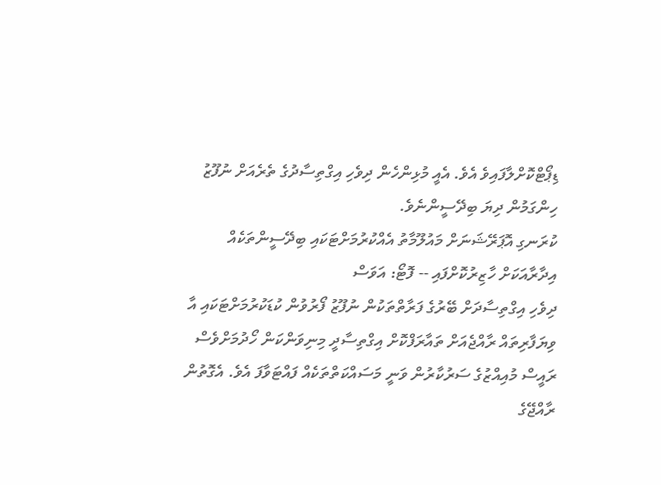ޑިޕޯޓްކޮށްލާފައިވެ އެވެ. އެއީ މުޅިންހެން ދިވެހި އިގްތިސާދުގެ ތެރެއަށް ނުފޫޒު ހިންގަމުން ދިޔަ ބިދޭސީންނެވެ.
ކުރަނގި އޮޕަރޭޝަނަށް މައުލޫމާތު އެއްކުރުމަށްޓަކައި ބިދޭސީންތަކެއް އިދާރާއަކަށް ހާޒިރުކޮށްފައި -- ފޮޓޯ: އަވަސް
ދިވެހި އިގްތިސާދަށް ބޭރުގެ ފަރާތްތަކުން ނުފޫޒު ފޯރުވުން ކުޑަކުރުމަށްޓަކައި އާ ވިޔަފާރިތައް ރާއްޖެއަށް ތައާރަފްކޮށް އިގްތިސާދީ މިނިވަންކަން ހޯދުމަށްވެސް ރައީސް މުއިއްޒުގެ ސަރުކާރުން ވަނީ މަސައްކަތްތަކެއް ފައްޓަވާފަ އެވެ. އެގޮތުން ރާއްޖޭގެ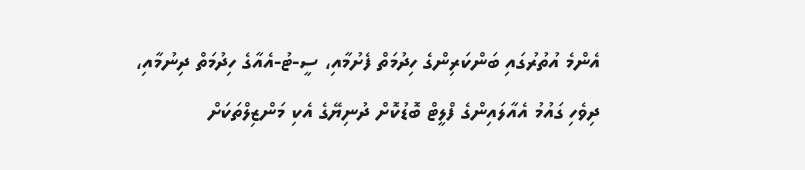އެންމެ އުތުރުގައި ބަންކަރިންގެ ހިދުމަތް ފެށުމާއި، ސީ-ޓު-އެއާގެ ހިދުމަތް ދިނުމާއި، ދިވެހި ގައުމު އެއާލައިންގެ ފްލީޓް ބޮޑުކޮށް ދުނިޔޭގެ އެކި މަންޒިލްތަކަށް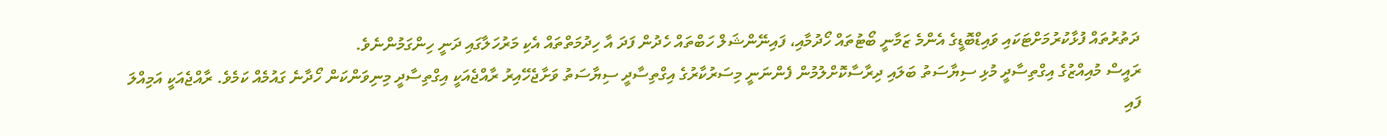ދަތުރުތައް ފުޅާކުރުމަށްޓަކައި ވައިޑްބޮޑީގެ އެންމެ ޒަމާނީ ބޯޓުތައް ހޯދުމާއި، ފައިނޭންޝަލް ހަބްތައް ހެދުން ފަދަ އާ ހިދުމަތްތައް އެކި މަރުހަލާގައި ދަނީ ހިންގަމުންނެވެ.
ރައީސް މުއިއްޒުގެ އިގްތިސާދީ މުޅި ސިޔާސަތު ބަލައި ދިރާސާކޮށްލުމުން ފެންނަނީ މިސަރުކާރުގެ އިގްތިސާދީ ސިޔާސަތު ވަށާޖެހޭއިރު ރާއްޖެއަކީ އިގްތިސާދީ މިނިވަންކަން ހޯދާނެ ގައުމެއް ކަމެވެ. ރާއްޖެއަކީ އަމިއްލަ ފައި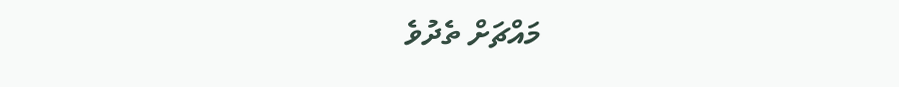މައްޗަށް ތެދުވެ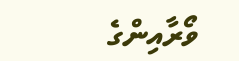ވޯރާއިންގެ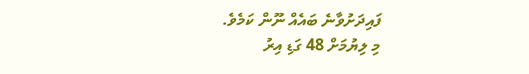ފައިދަށުވާނެ ބައެއް ނޫން ކަމެވެ.
މި ލިޔުމަށް 48 ގަޑި އިރު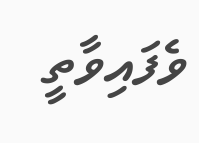ވެފައިވާތީ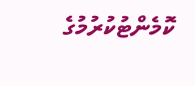ކޮމެންޓުކުރުމުގެ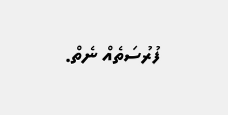ފުރުސަތެއް ނެތް.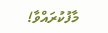މާފުކުރައްވާ!